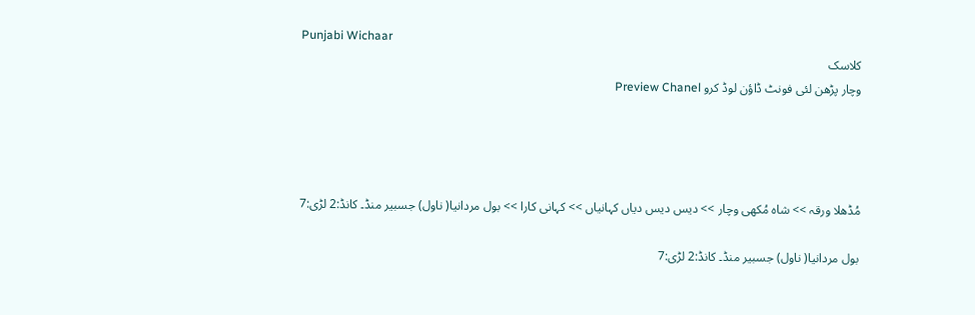Punjabi Wichaar
کلاسک
وچار پڑھن لئی فونٹ ڈاؤن لوڈ کرو Preview Chanel




مُڈھلا ورقہ >> شاہ مُکھی وچار >> دیس دیس دیاں کہانیاں >> کہانی کارا >> بول مردانیا( ناول) جسبیر منڈ۔ کانڈ:2 لڑی:7

بول مردانیا( ناول) جسبیر منڈ۔ کانڈ:2 لڑی:7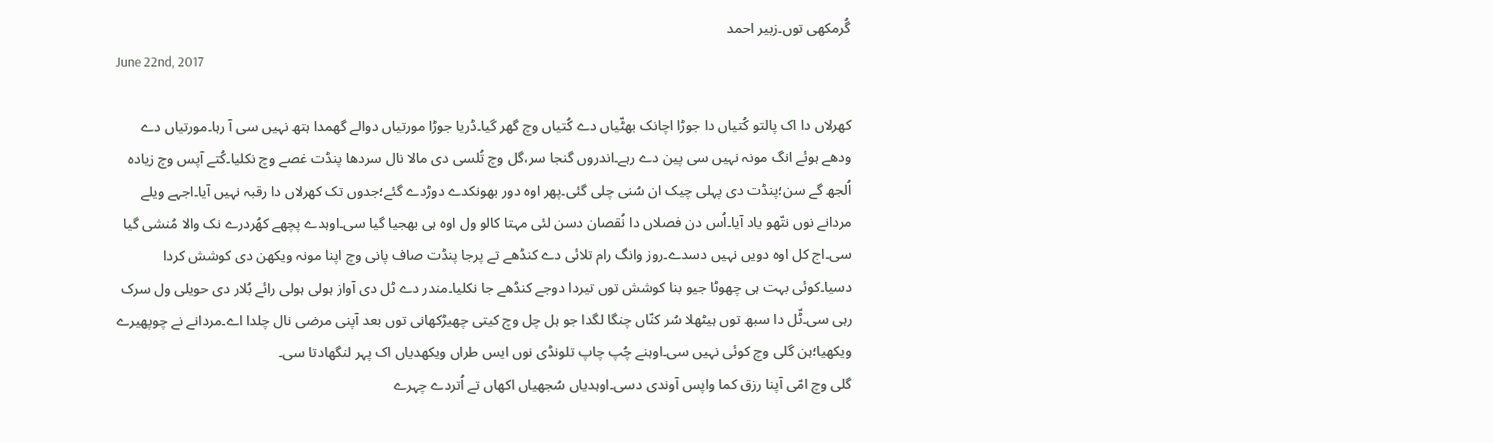گُرمکھی توں۔زبیر احمد
June 22nd, 2017

کھرلاں دا اک پالتو کُتیاں دا جوڑا اچانک بھٹّیاں دے کُتیاں وچ گھر گیا۔ڈریا جوڑا مورتیاں دوالے گھمدا ہتھ نہیں سی آ رہا۔مورتیاں دے ودھے ہوئے انگ مونہ نہیں سی پین دے رہے۔اندروں گنجا سر،گل وچ تُلسی دی مالا نال سردھا پنڈت غصے وچ نکلیا۔کُتے آپس وچ زیادہ اُلجھ گے سن؛پنڈت دی پہلی چیک ان سُنی چلی گئی۔پھر اوہ دور بھونکدے دوڑدے گئے؛جدوں تک کھرلاں دا رقبہ نہیں آیا۔اجہے ویلے مردانے نوں نتّھو یاد آیا۔اُس دن فصلاں دا نُقصان دسن لئی مہتا کالو ول اوہ ہی بھجیا گیا سی۔اوہدے پچھے کھُردرے نک والا مُنشی گیا سی۔اج کل اوہ دویں نہیں دسدے۔روز وانگ رام تلائی دے کنڈھے تے پرجا پنڈت صاف پانی وچ اپنا مونہ ویکھن دی کوشش کردا دسیا۔کوئی بہت ہی چھوٹا جیو بنا کوشش توں تیردا دوجے کنڈھے جا نکلیا۔مندر دے ٹل دی آواز ہولی ہولی رائے بُلار دی حویلی ول سرک رہی سی۔ٹّل دا سبھ توں ہیٹھلا سُر کنّاں چنگا لگدا جو ہل چل وچ کیتی چھیڑکھانی توں بعد آپنی مرضی نال چلدا اے۔مردانے نے چوپھیرے ویکھیا؛ہن گلی وچ کوئی نہیں سی۔اوہنے چُپ چاپ تلونڈی نوں ایس طراں ویکھدیاں اک پہر لنگھادتا سی۔
گلی وچ امّی آپنا رزق کما واپس آوندی دسی۔اوہدیاں سُجھیاں اکھاں تے اُتردے چہرے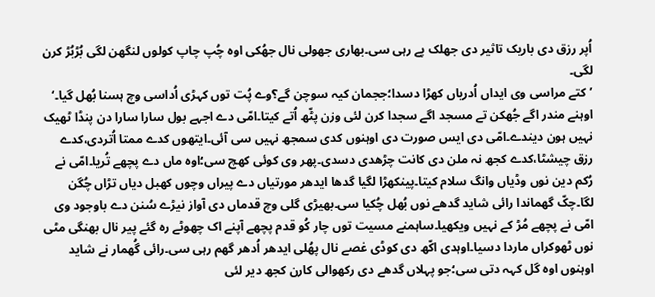اُپر رزق دی باریک تاثیر دی جھلک پے رہی سی۔بھاری جھولی نال جھُکی اوہ چُپ چاپ کولوں لنگھن لگی بُڑبُڑ کرن لگی۔
’کتے مراسی وی ایداں اُدریاں کھڑا دسدا؛ججمان کیہ سوچن گے؟وے پُت توں کہڑی اُداسی وچ ہسنا بُھل گیا۔‘ اوہنے مندر اگے جُھکن تے مسجد اگے سجدا کرن لئی وزن پٹّھ اُتے کیتا۔امّی دے اجہے بول سارا سارا دن پنڈا ٹھیک نہیں ہون دیندے۔امّی دی ایس صورت دی اوہنوں کدی سمجھ نہیں سی آئی۔ایتھوں کدے ممتا اُتردی،کدے رزق چیشٹا،کدے کجھ نہ ملن دی کانت چڑھدی دسدی۔پھر وی کوئی کھچ سی؛اوہ ماں دے پچھے تُریا۔امّی نے رُکم دین نوں وڈیاں وانگ سلام کیتا۔پینکھڑا لگیا گدھا ایدھر مورتیاں دے پیراں وچوں کھبل دیاں تڑاں چُگن لگا۔چکّ گھماندا رائی شاید گدھے نوں بُھل چُکیا سی۔بھیڑی گلی وچ قدماں دی آواز نیڑے سُنن دے باوجود وی امّی نے پچھے مُڑ کے نہیں ویکھیا۔ساہمنے مسیت توں چار کُو قدم پچھے آپنے اک چھوٹے رہ گئے پیر نال بھنگی مٹی نوں ٹھوکراں ماردا دسیا۔اوہدی اکّھ دی کوڈی غصے نال پھُلی ایدھر اُدھر گھم رہی سی۔رائی گُھمار نے شاید اوہنوں اوہ گل کہہ دتی سی؛جو پہلاں گدھے دی رکھوالی کارن کجھ دیر لئی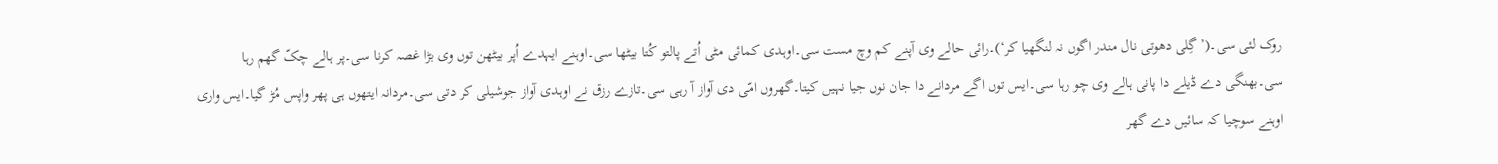روک لئی سی۔(’گِلی دھوتی نال مندر اگوں نہ لنگھیا کر‘)۔رائی حالے وی آپنے کم وچ مست سی۔اوہدی کمائی مٹی اُتے پالتو کُتا بیٹھا سی۔اوہنے ایہدے اُپر بیٹھن توں وی بڑا غصہ کرنا سی۔پر ہالے چکّ گھم رہا سی۔بھنگی دے ڈیلے دا پانی ہالے وی چو رہا سی۔ایس توں اگے مردانے دا جان نوں جیا نہیں کیتا۔گھروں امّی دی آواز آ رہی سی۔تازے رزق نے اوہدی آواز جوشیلی کر دتی سی۔مردانہ ایتھوں ہی پھر واپس مُڑ گیا۔ایس واری اوہنے سوچیا کہ سائیں دے گھر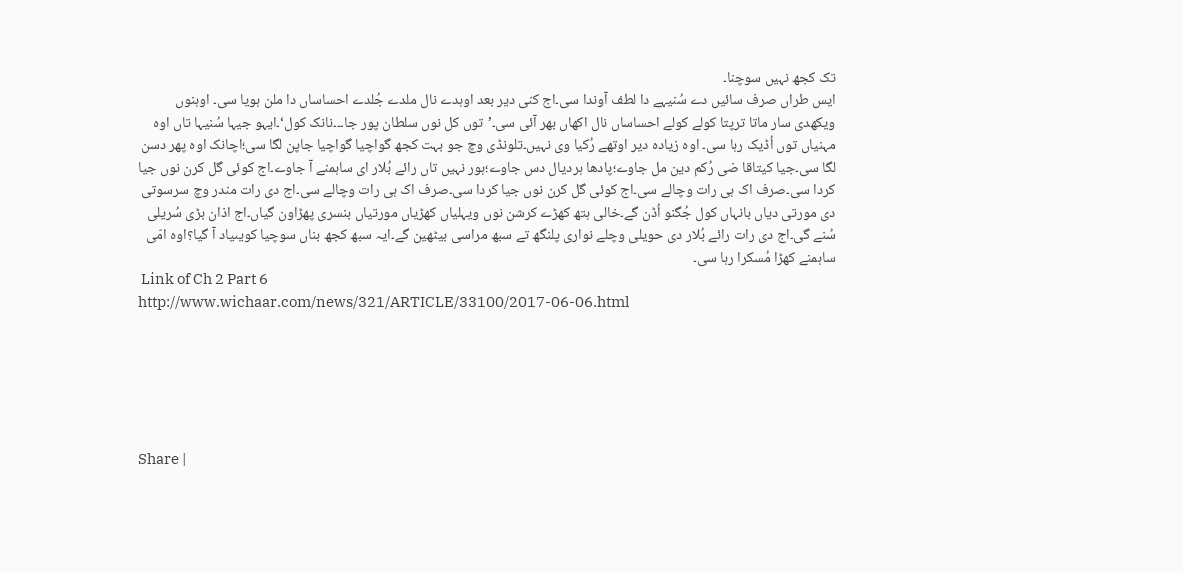تک کجھ نہیں سوچنا۔
ایس طراں صرف سائیں دے سُنیہے دا لطف آوندا سی۔اج کنی دیر بعد اوہدے نال ملدے جُلدے احساساں دا ملن ہویا سی۔ اوہنوں ویکھدی سار ماتا ترپتا کولے کولے احساساں نال اکھاں بھر آئی سی۔’توں کل نوں سلطان پور جا۔۔۔نانک کول‘۔ایہو جیہا سُنیہا تاں اوہ مہنیاں توں اُڈیک رہا سی۔ اوہ زیادہ دیر اوتھے رُکیا وی نہیں۔تلونڈی وچ جو بہت کجھ گواچیا گواچیا جاپن لگا سی؛اچانک اوہ پھر دسن لگا سی۔جیا کیتاقا ضی رُکم دین مل جاوے؛پادھا ہردیال دس جاوے؛ہور نہیں تاں رائے بُلار ای ساہمنے آ جاوے۔اج کوئی گل کرن نوں جیا کردا سی۔صرف اک ہی رات وچالے سی۔اج کوئی گل کرن نوں جیا کردا سی۔صرف اک ہی رات وچالے سی۔اج دی رات مندر وچ سرسوتی دی مورتی دیاں بانہاں کول جُگنو اُڈن گے۔خالی ہتھ کھڑے کرشن نوں ویہلیاں کھڑیاں مورتیاں بنسری پھڑاون گیاں۔اج اذان بڑی سُریلی سُنے گی۔اج دی رات رائے بُلار دی حویلی وچلے نواری پلنگھ تے سبھ مراسی بیٹھین گے۔ایہ سبھ کجھ بناں سوچیا کویںیاد آ گیا؟اوہ امّی ساہمنے کھڑا مُسکرا رہا سی۔
 Link of Ch 2 Part 6
http://www.wichaar.com/news/321/ARTICLE/33100/2017-06-06.html






Share |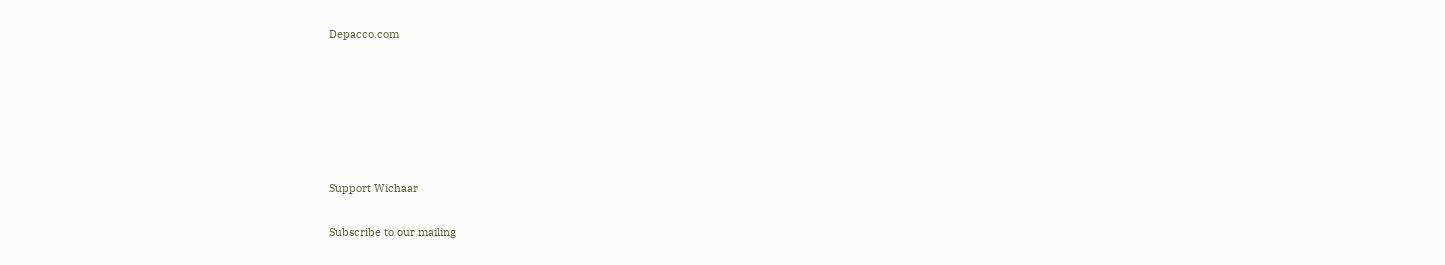Depacco.com






Support Wichaar

Subscribe to our mailing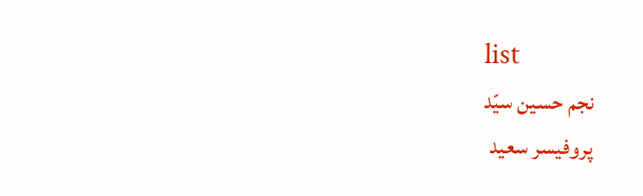list
نجم حسین سیّد
پروفیسر سعید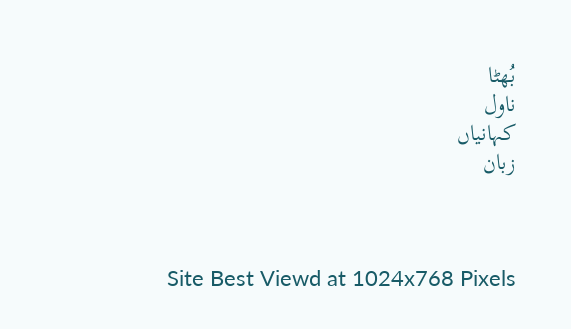بُھٹا
ناول
کہانیاں
زبان



Site Best Viewd at 1024x768 Pixels